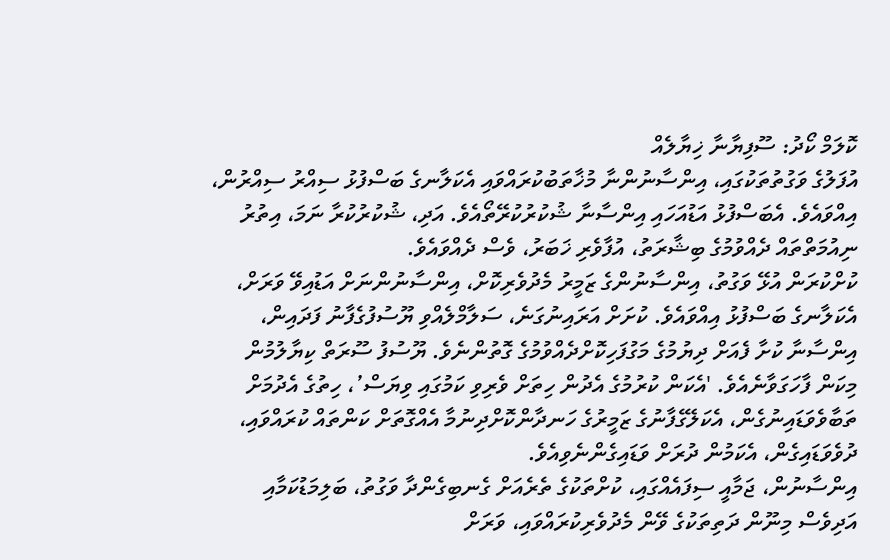ކޮލަމް ކޯދު: ސޫފިޔާނާ ޚިޔާލެއް
އުފަލުގެ ވަގުތުތަކުގައި، އިންސާނުންނާ މުޚާތަބުކުރައްވައި އެކަލާނގެ ބަސްފުޅު ސިއްރު ސިއްރުން، އިއްވައެވެ. އެބަސްފުޅު އަޑުއަހައި އިންސާނާ ޝުކުރުކުރޭތޯއެވެ. އަދި، ޝުކުރުކުރާ ނަމަ، އިތުރު ނިއުމަތްތައް ދެއްވުމުގެ ބިޝާރަތު، އުފާވެރި ޚަބަރު، ވެސް ދެއްވައެވެ.
ކުށްކުރަން އުޅޭ ވަގުތު، އިންސާނުންގެ ޒަމީރު މެދުވެރިކޮށް، އިންސާނުންނަށް އަޑުއިވޭ ވަރަށް، އެކަލާނގެ ބަސްފުޅު އިއްވައެވެ. ކުށަށް އަރައިނުގަނެ، ސަލާމްލެއްވި ޔޫސުފުގެފާނު ފަދައިން، އިންސާނާ ކުށާ ފެއަށް ދިޔުމުގެ މަގުފަހިކޮށްދެއްވުމުގެ ގޮތުންނެވެ. ޔޫސުފު ސޫރަތް ކިޔާލުމުން މިކަން ފާހަގަވާނެއެވެ. 'އެކަން ކުރުމުގެ އެދުން ހިތަށް ވެރިވި ކަމުގައި ވިޔަސް’، ހިތުގެ އެދުމަށް ތަބާވެވަޑައިނުގެން، އެކަލޭގެފާނުގެ ޒަމީރުގެ ހަނދާންކޮށްދިނުމާ އެއްގޮތަށް ކަންތައް ކުރައްވައި، ދުވެވަޑައިގެން، އެކަމުން ދުރަށް ވަޑައިގެންނެވިއެވެ.
އިންސާނުން، ޖަމާއީ ސިފައެއްގައި، ކުށްތަކުގެ ތެރެއަށް ގެނބިގެންދާ ވަގުތު، ބަލިމަޑުކަމާއި އަދިވެސް މިނޫން ދަތިތަކުގެ ވޭން މެދުވެރިކުރައްވައި، ވަރަށް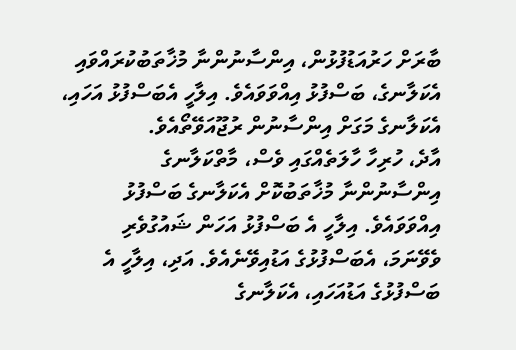ބާރަށް ހަރުއަޑުފުޅުން، އިންސާނުންނާ މުޚާތަބުކުރައްވައި އެކަލާނގެ، ބަސްފުޅު އިއްވަވައެވެ. އިލާހީ އެބަސްފުޅު އަހައި، އެކަލާނގެ މަގަށް އިންސާނުން ރުޖޫއަވޭތޯއެވެ.
އާދެ، ހުރިހާ ހާލަތެއްގައި ވެސް، މާތްކަލާނގެ އިންސާނުންނާ މުޚާތަބުކޮށް އެކަލާނގެ ބަސްފުޅު އިއްވަވައެވެ. އިލާހީ އެ ބަސްފުޅު އަހަން ޝައުގުވެރި ވެވޭނަމަ، އެބަސްފުޅުގެ އަޑުއިވޭނެއެވެ. އަދި، އިލާހީ އެ ބަސްފުޅުގެ އަޑުއަހައި، އެކަލާނގެ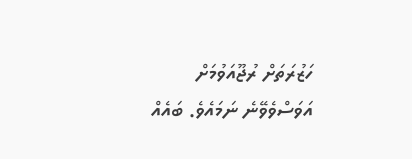ހަޒުރަތަށް ރުޖޫއަވުމަށް އަވަސްވެވޭނެ ނަމައެވެ. ބައެއް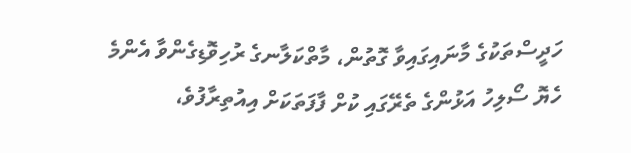ހަދީސްތަކުގެ މާނައިގައިވާ ގޮތުން، މާތްކަލާނގެ ރުހިވޮޑިގެންވާ އެންމެ ހެޔޮ ސޯލިހު އަޅުންގެ ތެރޭގައި ކުށް ފާފަތަކަށް އިއުތިރާފުވެ،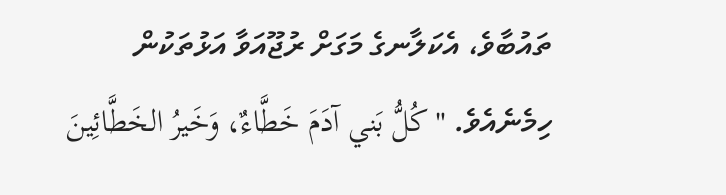ތައުބާވެ، އެކަލާނގެ މަގަށް ރުޖޫއަވާ އަޅުތަކުން ހިމެނެއެވެ. "كُلُّ بَني آدَمَ خَطَّاءٌ، وَخَيرُ الخَطَّائِينَ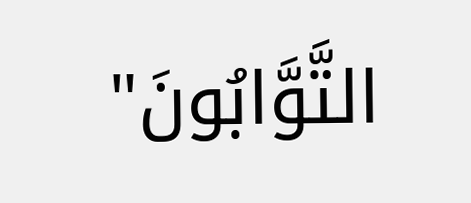التَّوَّابُونَ"